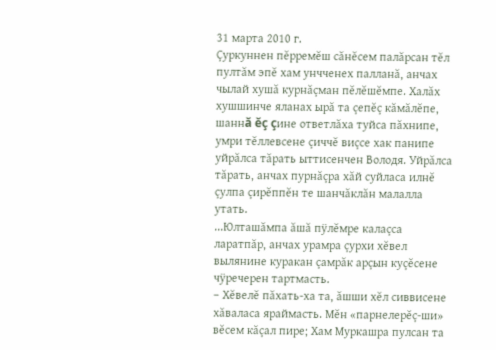31 марта 2010 г.
Çуркуннен пĕрремĕш сăнĕсем палăрсан тĕл пултăм эпĕ хам унчченех палланă, анчах чылай хушă курнăçман пĕлĕшĕмпе. Халăх хушшинче яланах ырă та çепĕç кăмăлĕпе, шаннă ĕç çине ответлăха туйса пăхнипе, умри тĕллевсене çиччĕ виçсе хак панипе уйрăлса тăрать ыттисенчен Володя. Уйрăлса тăрать, анчах пурнăçра хăй суйласа илнĕ çулпа çирĕппĕн те шанчăклăн малалла утать.
...Юлташăмпа ăшă пÿлĕмре калаçса ларатпăр, анчах урамра çурхи хĕвел вылянине куракан çамрăк арçын куçĕсене чÿречерен тартмасть.
– Хĕвелĕ пăхать-ха та, ăшши хĕл сиввисене хăваласа яраймасть. Мĕн «парнелерĕç-ши» вĕсем кăçал пире; Хам Муркашра пулсан та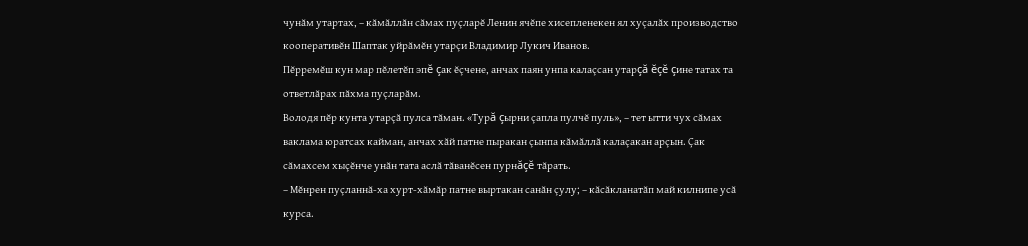чунăм утартах, – кăмăллăн сăмах пуçларĕ Ленин ячĕпе хисепленекен ял хуçалăх производство кооперативĕн Шаптак уйрăмĕн утарçи Владимир Лукич Иванов.
Пĕрремĕш кун мар пĕлетĕп эпĕ çак ĕçчене, анчах паян унпа калаçсан утарçă ĕçĕ çине татах та ответлăрах пăхма пуçларăм.
Володя пĕр кунта утарçă пулса тăман. «Турă çырни çапла пулчĕ пуль», – тет ытти чух сăмах ваклама юратсах кайман, анчах хăй патне пыракан çынпа кăмăллă калаçакан арçын. Çак сăмахсем хыçĕнче унăн тата аслă тăванĕсен пурнăçĕ тăрать.
– Мĕнрен пуçланнă-ха хурт-хăмăр патне выртакан санăн çулу; – кăсăкланатăп май килнипе усă курса.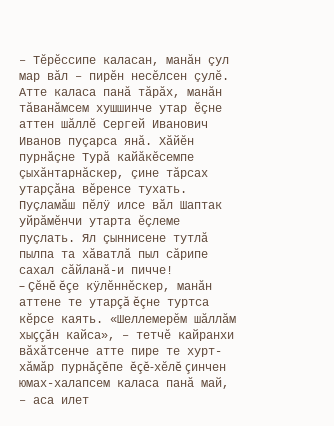– Тĕрĕссипе каласан, манăн çул мар вăл – пирĕн несĕлсен çулĕ. Атте каласа панă тăрăх, манăн тăванăмсем хушшинче утар ĕçне аттен шăллĕ Сергей Иванович Иванов пуçарса янă. Хăйĕн пурнăçне Турă кайăкĕсемпе çыхăнтарнăскер, çине тăрсах утарçăна вĕренсе тухать. Пуçламăш пĕлÿ илсе вăл Шаптак уйрăмĕнчи утарта ĕçлеме пуçлать. Ял çыннисене тутлă пылпа та хăватлă пыл сăрипе сахал сăйланă-и пичче!
– Çĕнĕ ĕçе кÿлĕннĕскер, манăн аттене те утарçă ĕçне туртса кĕрсе каять. «Шеллемерĕм шăллăм хыççăн кайса», – тетчĕ кайранхи вăхăтсенче атте пире те хурт-хăмăр пурнăçĕпе ĕçĕ-хĕлĕ çинчен юмах-халапсем каласа панă май, – аса илет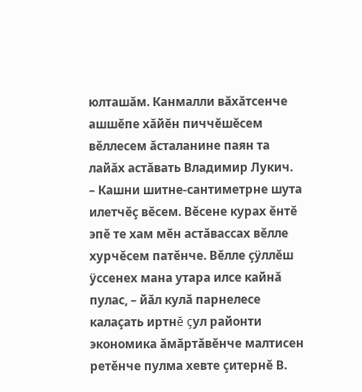юлташăм. Канмалли вăхăтсенче ашшĕпе хăйĕн пиччĕшĕсем вĕллесем ăсталанине паян та лайăх астăвать Владимир Лукич.
– Кашни шитне-сантиметрне шута илетчĕç вĕсем. Вĕсене курах ĕнтĕ эпĕ те хам мĕн астăвассах вĕлле хурчĕсем патĕнче. Вĕлле çÿллĕш ÿссенех мана утара илсе кайнă пулас, – йăл кулă парнелесе калаçать иртнĕ çул районти экономика ăмăртăвĕнче малтисен ретĕнче пулма хевте çитернĕ В.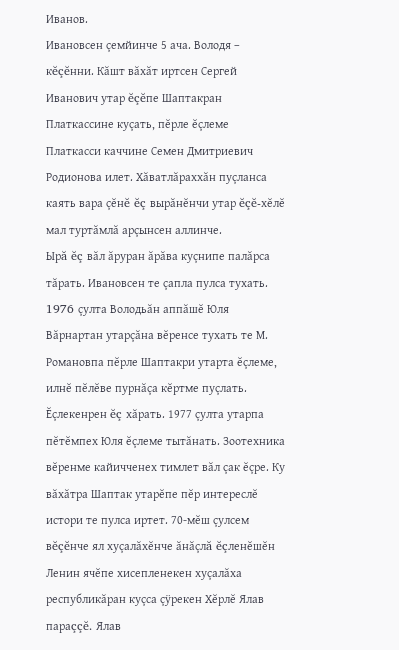Иванов.
Ивановсен çемйинче 5 ача. Володя – кĕçĕнни. Кăшт вăхăт иртсен Сергей Иванович утар ĕçĕпе Шаптакран Платкассине куçать, пĕрле ĕçлеме Платкасси каччине Семен Дмитриевич Родионова илет. Хăватлăраххăн пуçланса каять вара çĕнĕ ĕç вырăнĕнчи утар ĕçĕ-хĕлĕ мал туртăмлă арçынсен аллинче.
Ырă ĕç вăл ăруран ăрăва куçнипе палăрса тăрать. Ивановсен те çапла пулса тухать. 1976 çулта Володьăн аппăшĕ Юля Вăрнартан утарçăна вĕренсе тухать те М. Романовпа пĕрле Шаптакри утарта ĕçлеме, илнĕ пĕлĕве пурнăçа кĕртме пуçлать.
Ĕçлекенрен ĕç хăрать. 1977 çулта утарпа пĕтĕмпех Юля ĕçлеме тытăнать. Зоотехника вĕренме кайичченех тимлет вăл çак ĕçре. Ку вăхăтра Шаптак утарĕпе пĕр интереслĕ истори те пулса иртет. 70-мĕш çулсем вĕçĕнче ял хуçалăхĕнче ăнăçлă ĕçленĕшĕн Ленин ячĕпе хисепленекен хуçалăха республикăран куçса çÿрекен Хĕрлĕ Ялав параççĕ. Ялав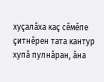хуçалăха каç сĕмĕпе çитнĕрен тата кантур хупă пулнăран, ăна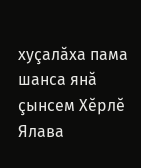хуçалăха пама шанса янă çынсем Хĕрлĕ Ялава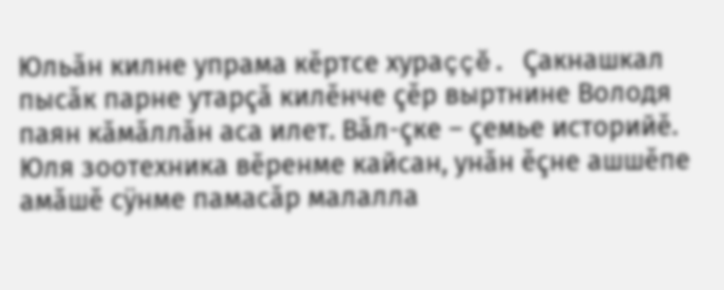Юльăн килне упрама кĕртсе хураççĕ. Çакнашкал пысăк парне утарçă килĕнче çĕр выртнине Володя паян кăмăллăн аса илет. Вăл-çке – çемье историйĕ.
Юля зоотехника вĕренме кайсан, унăн ĕçне ашшĕпе амăшĕ сÿнме памасăр малалла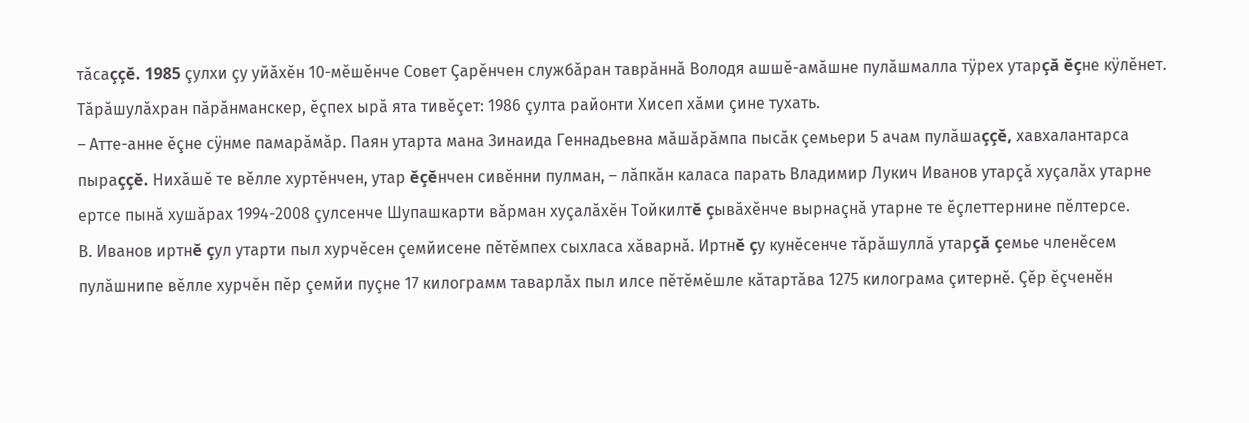тăсаççĕ. 1985 çулхи çу уйăхĕн 10-мĕшĕнче Совет Çарĕнчен службăран таврăннă Володя ашшĕ-амăшне пулăшмалла тÿрех утарçă ĕçне кÿлĕнет. Тăрăшулăхран пăрăнманскер, ĕçпех ырă ята тивĕçет: 1986 çулта районти Хисеп хăми çине тухать.
– Атте-анне ĕçне сÿнме памарăмăр. Паян утарта мана Зинаида Геннадьевна мăшăрăмпа пысăк çемьери 5 ачам пулăшаççĕ, хавхалантарса пыраççĕ. Нихăшĕ те вĕлле хуртĕнчен, утар ĕçĕнчен сивĕнни пулман, – лăпкăн каласа парать Владимир Лукич Иванов утарçă хуçалăх утарне ертсе пынă хушăрах 1994-2008 çулсенче Шупашкарти вăрман хуçалăхĕн Тойкилтĕ çывăхĕнче вырнаçнă утарне те ĕçлеттернине пĕлтерсе.
В. Иванов иртнĕ çул утарти пыл хурчĕсен çемйисене пĕтĕмпех сыхласа хăварнă. Иртнĕ çу кунĕсенче тăрăшуллă утарçă çемье членĕсем пулăшнипе вĕлле хурчĕн пĕр çемйи пуçне 17 килограмм таварлăх пыл илсе пĕтĕмĕшле кăтартăва 1275 килограма çитернĕ. Çĕр ĕçченĕн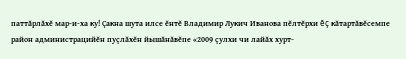паттăрлăхĕ мар-и-ха ку! Çакна шута илсе ĕнтĕ Владимир Лукич Иванова пĕлтĕрхи ĕç кăтартăвĕсемпе район администрацийĕн пуçлăхĕн йышăнăвĕпе «2009 çулхи чи лайăх хурт-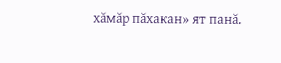хăмăр пăхакан» ят панă.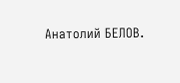Анатолий БЕЛОВ.